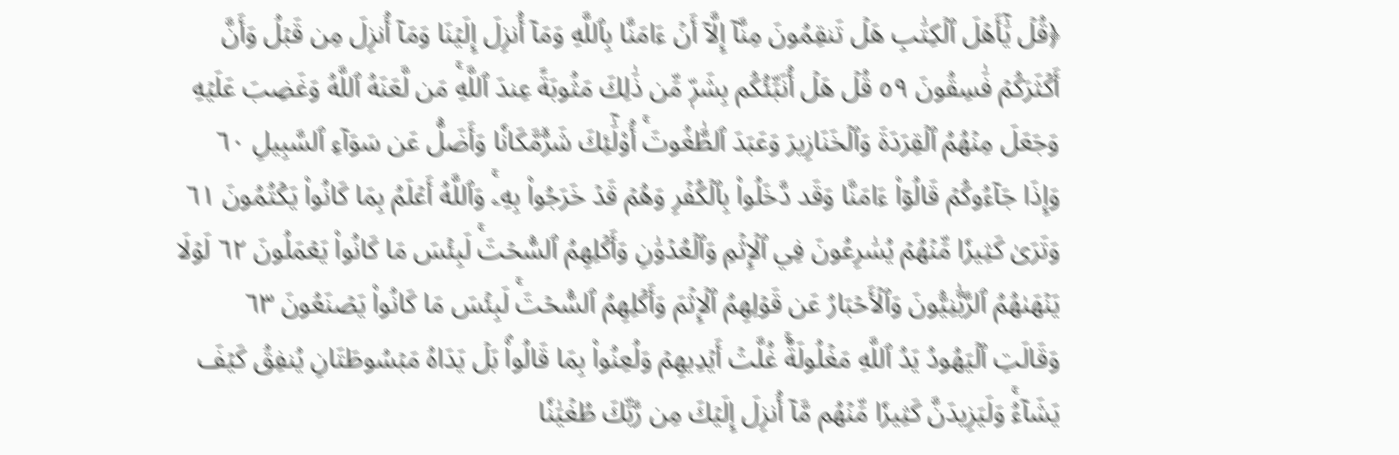﴿قُلۡ يَٰٓأَهۡلَ ٱلۡكِتَٰبِ هَلۡ تَنقِمُونَ مِنَّآ إِلَّآ أَنۡ ءَامَنَّا بِٱللَّهِ وَمَآ أُنزِلَ إِلَيۡنَا وَمَآ أُنزِلَ مِن قَبۡلُ وَأَنَّ أَكۡثَرَكُمۡ فَٰسِقُونَ ٥٩ قُلۡ هَلۡ أُنَبِّئُكُم بِشَرّٖ مِّن ذَٰلِكَ مَثُوبَةً عِندَ ٱللَّهِۚ مَن لَّعَنَهُ ٱللَّهُ وَغَضِبَ عَلَيۡهِ وَجَعَلَ مِنۡهُمُ ٱلۡقِرَدَةَ وَٱلۡخَنَازِيرَ وَعَبَدَ ٱلطَّٰغُوتَۚ أُوْلَٰٓئِكَ شَرّٞمَّكَانٗا وَأَضَلُّ عَن سَوَآءِ ٱلسَّبِيلِ ٦٠ وَإِذَا جَآءُوكُمۡ قَالُوٓاْ ءَامَنَّا وَقَد دَّخَلُواْ بِٱلۡكُفۡرِ وَهُمۡ قَدۡ خَرَجُواْ بِهِۦۚ وَٱللَّهُ أَعۡلَمُ بِمَا كَانُواْ يَكۡتُمُونَ ٦١ وَتَرَىٰ كَثِيرٗا مِّنۡهُمۡ يُسَٰرِعُونَ فِي ٱلۡإِثۡمِ وَٱلۡعُدۡوَٰنِ وَأَكۡلِهِمُ ٱلسُّحۡتَۚ لَبِئۡسَ مَا كَانُواْ يَعۡمَلُونَ ٦٢ لَوۡلَا يَنۡهَىٰهُمُ ٱلرَّبَّٰنِيُّونَ وَٱلۡأَحۡبَارُ عَن قَوۡلِهِمُ ٱلۡإِثۡمَ وَأَكۡلِهِمُ ٱلسُّحۡتَۚ لَبِئۡسَ مَا كَانُواْ يَصۡنَعُونَ ٦٣ وَقَالَتِ ٱلۡيَهُودُ يَدُ ٱللَّهِ مَغۡلُولَةٌۚ غُلَّتۡ أَيۡدِيهِمۡ وَلُعِنُواْ بِمَا قَالُواْۘ بَلۡ يَدَاهُ مَبۡسُوطَتَانِ يُنفِقُ كَيۡفَ يَشَآءُۚ وَلَيَزِيدَنَّ كَثِيرٗا مِّنۡهُم مَّآ أُنزِلَ إِلَيۡكَ مِن رَّبِّكَ طُغۡيَٰنٗا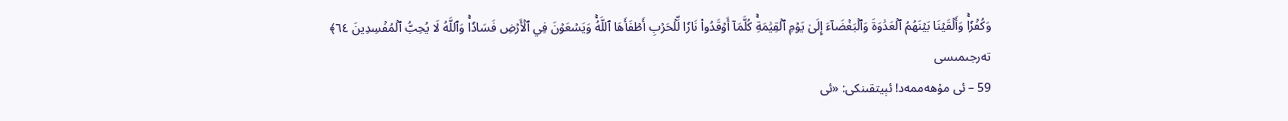وَكُفۡرٗاۚ وَأَلۡقَيۡنَا بَيۡنَهُمُ ٱلۡعَدَٰوَةَ وَٱلۡبَغۡضَآءَ إِلَىٰ يَوۡمِ ٱلۡقِيَٰمَةِۚ كُلَّمَآ أَوۡقَدُواْ نَارٗا لِّلۡحَرۡبِ أَطۡفَأَهَا ٱللَّهُۚ وَيَسۡعَوۡنَ فِي ٱلۡأَرۡضِ فَسَادٗاۚ وَٱللَّهُ لَا يُحِبُّ ٱلۡمُفۡسِدِينَ ٦٤﴾
تەرجىمىسى
59 – ئى مۇھەممەد! ئېيتقىنكى: «ئى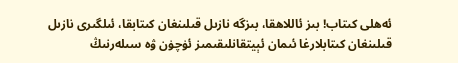ئەھلى كىتاب! بىز ئاللاھقا، بىزگە نازىل قىلىنغان كىتابقا، ئىلگىرى نازىل قىلىنغان كىتابلارغا ئىمان ئېيتقانلىقىمىز ئۈچۈن ۋە سىلەرنىڭ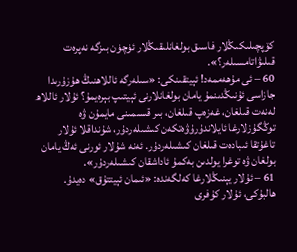كۆپچىلىكىڭلار فاسىق بولغانلىقىڭلار ئۈچۈن بىزگە نەپرەت قىلىۋاتامسىلەر؟».
60 – ئى مۇھەممەد! ئېيتقىنكى: «سىلەرگە ئاللاھنىڭ ھۇزۇرىدا جازاسى ئۇنىڭدىنمۇ يامان بولغانلارنى ئېيتىپ بېرەيمۇ؟ ئۇلار ئاللاھ لەنەت قىلغان، غەزەپ قىلغان، بىر قىسمىنى مايمۇن ۋە توڭگۇزلارغا ئايلاندۇرۇۋەتكەن كىشىلەردۇر، شۇنداقلا ئۇلار تاغۇتقا ئىبادەت قىلغان كىشىلەردۇر. ئەنە شۇلار ئورنى ئەڭ يامان بولغان ۋە توغرا يولدىن بەكمۇ ئاداشقان كىشىلەردۇر».
61 – ئۇلار يېنىڭلارغا كەلگەندە: «ئىمان ئېيتتۇق» دەيدۇ. ھالبۇكى، ئۇلار كۇفرى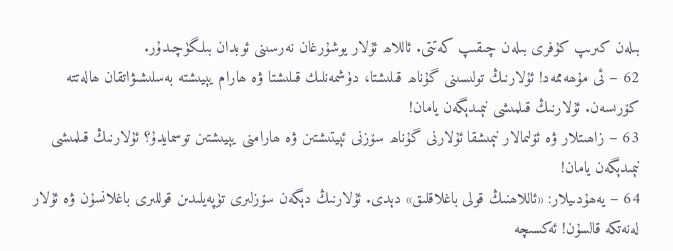بىلەن كىرىپ كۇفرى بىلەن چىقىپ كەتتى. ئاللاھ ئۇلار يوشۇرغان نەرسىنى ئوبدان بىلگۈچىدۇر.
62 – ئى مۇھەممەد! ئۇلارنىڭ تولىسىنى گۇناھ قىلىشتا، دۈشمەنلىك قىلىشتا ۋە ھارام يېيىشتە بەسلىشىۋاتقان ھالەتتە كۆرىسەن. ئۇلارنىڭ قىلمىشى نېمىدېگەن يامان!
63 – زاھىتلار ۋە ئۆلىمالار نېمىشقا ئۇلارنى گۇناھ سۆزنى ئېيتىشتىن ۋە ھارامنى يېيىشتىن توسمايدۇ؟ ئۇلارنىڭ قىلمىشى نېمىدېگەن يامان!
64 – يەھۇدىيلار: «ئاللاھنىڭ قولى باغلاقلىق» دېدى. ئۇلارنىڭ دېگەن سۆزلىرى تۈپەيلىدىن قوللىرى باغلانسۇن ۋە ئۇلار لەنەتكە قالسۇن! ئەكسىچە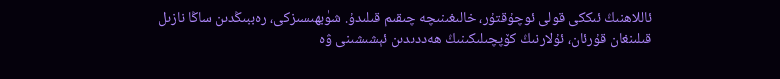ئاللاھنىڭ ئىككى قولى ئوچۇقتۇر، خالىغىنىچە چىقىم قىلىدۇ. شۈبھىسىزكى، رەببىڭدىن ساڭا نازىل قىلىنغان قۇرئان، ئۇلارنىڭ كۆپچىلىكىنىڭ ھەددىدىن ئېشىشىنى ۋە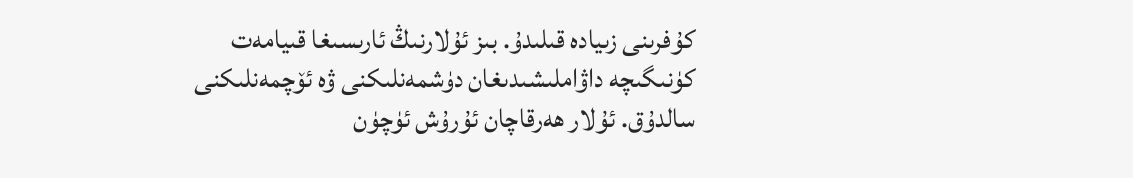كۇفرىنى زىيادە قىلىدۇ. بىز ئۇلارنىڭ ئارىسىغا قىيامەت كۈنىگىچە داۋاملىشىدىغان دۈشمەنلىكنى ۋە ئۆچمەنلىكنى سالدۇق. ئۇلار ھەرقاچان ئۇرۇش ئۈچۈن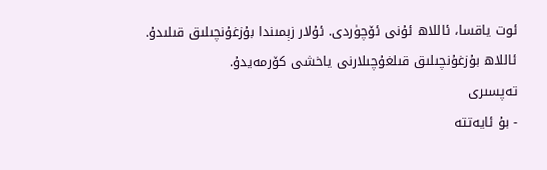ئوت ياقسا، ئاللاھ ئۇنى ئۆچۈردى. ئۇلار زېمىندا بۇزغۇنچىلىق قىلىدۇ. ئاللاھ بۇزغۇنچىلىق قىلغۇچىلارنى ياخشى كۆرمەيدۇ.
تەپسىرى
- بۇ ئايەتتە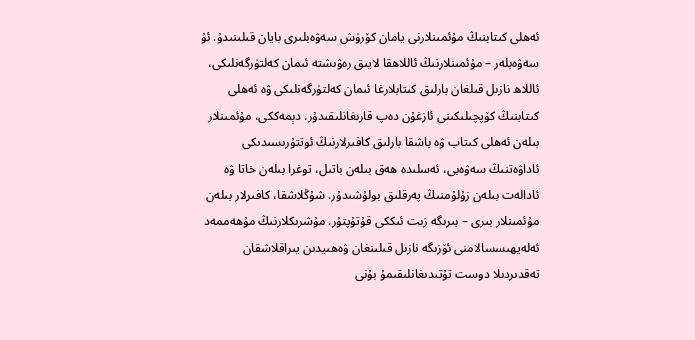ئەھلى كىتابنىڭ مۇئمىنلارنى يامان كۆرۈش سەۋەبلىرى بايان قىلىنىدۇ. ئۇ سەۋەبلەر – مۇئمىنلارنىڭ ئاللاھقا لايىق رەۋىشتە ئىمان كەلتۈرگەنلىكى، ئاللاھ نازىل قىلغان بارلىق كىتابلارغا ئىمان كەلتۈرگەنلىكى ۋە ئەھلى كىتابنىڭ كۆپچىلىكىنى ئازغۇن دەپ قارىغانلىقىدۇر. دېمەككى، مۇئمىنلار بىلەن ئەھلى كىتاب ۋە باشقا بارلىق كافىرلارنىڭ ئوتتۇرىسىدىكى ئاداۋەتنىڭ سەۋەبى، ئەسلىدە ھەق بىلەن باتىل، توغرا بىلەن خاتا ۋە ئادالەت بىلەن زۇلۇمنىڭ پەرقلىق بولۇشىدۇر. شۇڭلاشقا، كافىرلار بىلەن مۇئمىنلار بىرى – بىرىگە زىت ئىككى قۇتۇپتۇر. مۇشرىكلارنىڭ مۇھەممەد ئەلەيھىسسالامنى ئۆزىگە نازىل قىلىنغان ۋەھىيدىن يىراقلاشقان تەقدىردىلا دوست تۇتىدىغانلىقىمۇ بۇنى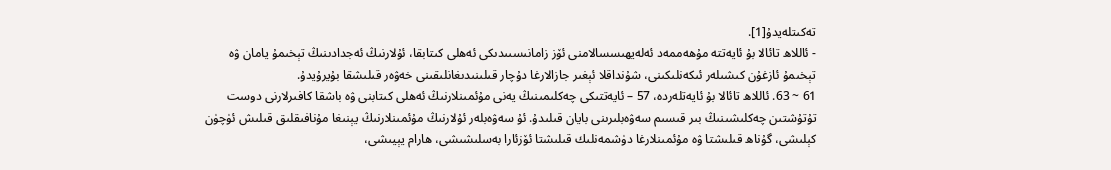تەكىتلەيدۇ[1].
- ئاللاھ تائالا بۇ ئايەتتە مۇھەممەد ئەلەيھىسسالامنى ئۆز زامانىسىىدىكى ئەھلى كىتابقا، ئۇلارنىڭ ئەجدادىنىڭ تېخىمۇ يامان ۋە تېخىمۇ ئازغۇن كىشىلەر ئىكەنلىكىنى، شۇنداقلا ئېغىر جازالارغا دۇچار قىلىنىدىغانلىقىنى خەۋەر قىلىشقا بۇيرۇيدۇ.
61 ~ 63. ئاللاھ تائالا بۇ ئايەتلەردە، 57 – ئايەتتىكى چەكلىمىنىڭ يەنى مۇئمىنلارنىڭ ئەھلى كىتابنى ۋە باشقا كافىرلارنى دوست تۇتۇشتىن چەكلىشىنىڭ بىر قىسىم سەۋەبلىرىنى بايان قىلىدۇ. ئۇ سەۋەبلەر ئۇلارنىڭ مۇئمىنلارنىڭ يېنىغا مۇنافىقلىق قىلىش ئۈچۈن كېلىشى، گۇناھ قىلىشتا ۋە مۇئمىنلارغا دۈشمەنلىك قىلىشتا ئۆزئارا بەسلىشىشى، ھارام يېيىشى،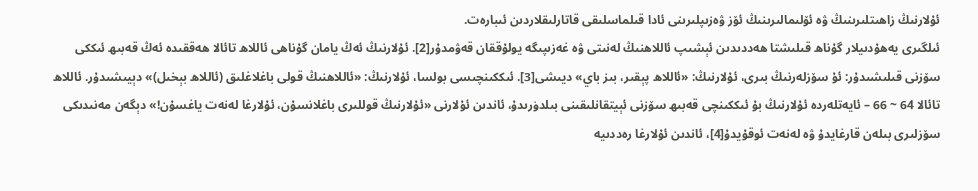ئۇلارنىڭ زاھىتلىرىنىڭ ۋە ئۆلىمالىرىنىڭ ئۆز ۋەزىپلىرىنى ئادا قىلماسلىقى قاتارلىقلاردىن ئىبارەت.
ئىلگىرى يەھۇدىيلار گۇناھ قىلىشتا ھەددىدىن ئېشىپ ئاللاھنىڭ لەنىتى ۋە غەزىپىگە يولۇققان قەۋمدۇر[2]. ئۇلارنىڭ ئەڭ يامان گۇناھى ئاللاھ تائالا ھەققىدە ئەڭ قەبىھ ئىككى سۆزنى قىلىشىدۇر: ئۇ سۆزلەرنىڭ بىرى، ئۇلارنىڭ: «ئاللاھ پېقىر، بىز باي» ديىشى[3]. ئىككىنچىسى بولسا، ئۇلارنىڭ: «ئاللاھنىڭ قولى باغلاغلىق (ئاللاھ بېخىل)» دېيىشىدۇر. ئاللاھ تائالا 64 ~ 66 – ئايەتلەردە ئۇلارنىڭ بۇ ئىككىنچى قەبىھ سۆزنى ئېيتقانلىقىنى بىلدۈرىدۇ، ئاندىن ئۇلارنى «ئۇلارنىڭ قوللىرى باغلانسۇن، ئۇلارغا لەنەت ياغسۇن!» دېگەن مەنىدىكى سۆزلىرى بىلەن قارغايدۇ ۋە لەنەت ئوقۇيدۇ[4]، ئاندىن ئۇلارغا رەددىيە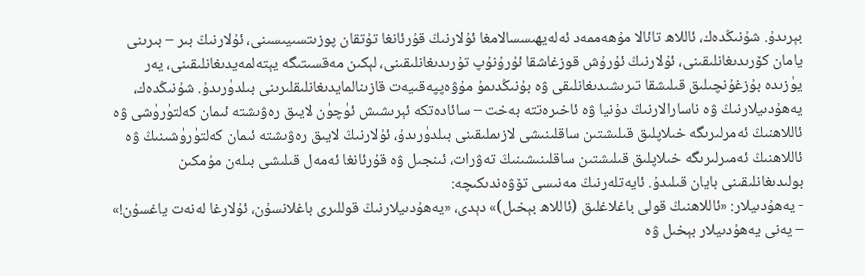بېرىدۇ. شۇنىڭدەك، ئاللاھ تائالا مۇھەممەد ئەلەيھىسسالامغا ئۇلارنىڭ قۇرئانغا تۇتقان پوزىتسىيىسىنى، ئۇلارنىڭ بىر – بىرىنى يامان كۆرىدىغانلىقىنى، ئۇلارنىڭ ئۇرۇش قوزغاشقا ئۇرۇنۇپ تۇرىدىغانلىقىنى، لېكىن مەقسىتىگە يېتەلمەيدىغانلىقىنى، يەر يۈزىدە بۇزغۇنچىلىق قىلىشقا تىرىشىدىغانلىقى ۋە بۇنىڭدىمۇ مۇۋەپپەقىيەت قازىنالمايدىغانلىقلىرىنى بىلدۈرىدۇ. شۇنىڭدەك، يەھۇدىيلارنىڭ ۋە ناسارالارنىڭ دۇنيا ۋە ئاخىرەتتە بەخت – سائادەتكە ئېرىشىش ئۈچۈن لايىق رەۋىشتە ئىمان كەلتۈرۈشى ۋە ئاللاھنىڭ ئەمرلىرىگە خىلاپلىق قىلىشتىن ساقلىنىشى لازىملىقىنى بىلدۈرىدۇ، ئۇلارنىڭ لايىق رەۋىشتە ئىمان كەلتۈرۈشىنىڭ ۋە ئاللاھنىڭ ئەمىرلىرىگە خىلاپلىق قىلىشتىن ساقلىنىشىنىڭ تەۋرات، ئىنجىل ۋە قۇرئانغا ئەمەل قىلىشى بىلەن مۇمكىن بولىدىغانلىقىنى بايان قىلىدۇ. ئايەتلەرنىڭ مەنىسى تۆۋەندىكىچە:
- يەھۇدىيلار: «ئاللاھنىڭ قولى باغلاغلىق (ئاللاھ بېخىل)» دېدى، «يەھۇدىيلارنىڭ قوللىرى باغلانسۇن، ئۇلارغا لەنەت ياغسۇن!» – يەنى يەھۇدىيلار بېخىل ۋە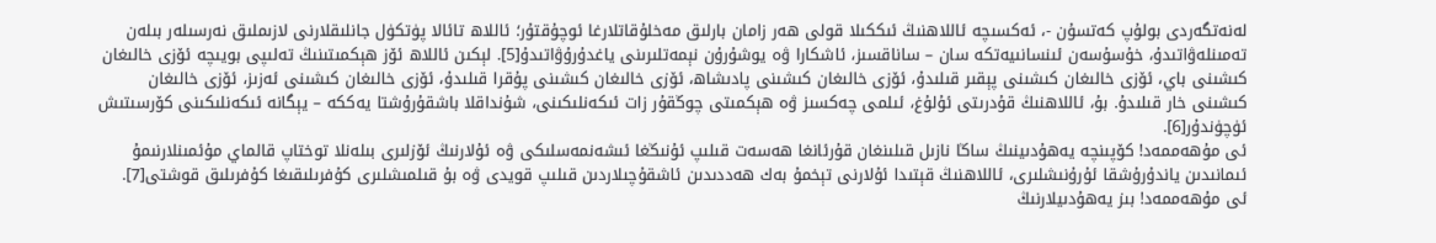لەنەتگەردى بولۇپ كەتسۇن -، ئەكسىچە ئاللاھنىڭ ئىككىلا قولى ھەر زامان بارلىق مەخلۇقاتلارغا ئوچۇقتۇر؛ ئاللاھ تائالا پۈتكۈل جانلىقلارنى لازىملىق نەرسىلەر بىلەن تەمىنلەۋاتىدۇ، خۇسۇسەن ئىنسانىيەتكە سان – ساناقسىز، ئاشكارا ۋە يوشۇرۇن نېمەتلىرىنى ياغدۇرۇۋاتىدۇ[5]. لېكىن ئاللاھ ئۆز ھېكمىتىنىڭ تەلىپى بويىچە ئۆزى خالىغان كىشىنى باي، ئۆزى خالىغان كىشىنى پېقىر قىلىدۇ، ئۆزى خالىغان كىشىنى پادىشاھ، ئۆزى خالىغان كىشىنى پۇقرا قىلىدۇ، ئۆزى خالىغان كىشىنى ئەزىز، ئۆزى خالىغان كىشىنى خار قىلىدۇ. بۇ، ئاللاھنىڭ قۇدرىتى ئۇلۇغ، ئىلمى چەكسىز ۋە ھېكمىتى چوڭقۇر زات ئىكەنلىكىنى، شۇنداقلا باشقۇرۇشتا يەككە – يېگانە ئىكەنلىكىنى كۆرسىتىش ئۈچۈندۇر[6].
ئى مۇھەممەد! كۆپىنچە يەھۇدىينىڭ ساڭا نازىل قىلىنغان قۇرئانغا ھەسەت قىلىپ ئۇنىڭغا ئىشەنمەسلىكى ۋە ئۇلارنىڭ ئۆزلىرى بىلەنلا توختاپ قالماي مۇئمىنلارنىمۇ ئىمانىدىن ياندۇرۇشقا ئۇرۇنىشلىرى، ئاللاھنىڭ قېتىدا ئۇلارنى تېخمۇ بەك ھەددىدىن ئاشقۇچىلاردىن قىلىپ قويدى ۋە بۇ قىلمىشلىرى كۇفرىلىقىغا كۇفرىلىق قوشتى[7].
ئى مۇھەممەد! بىز يەھۇدىيلارنىڭ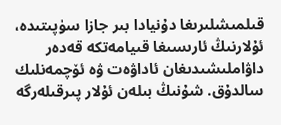قىلمىشلىرىغا دۇنيادا بىر جازا سۈپىتىدە، ئۇلارنىڭ ئارىسىغا قىيامەتكە قەدەر داۋاملىشىدىغان ئاداۋەت ۋە ئۆچمەنلىك سالدۇق. شۇنىڭ بىلەن ئۇلار پىرقىلەرگە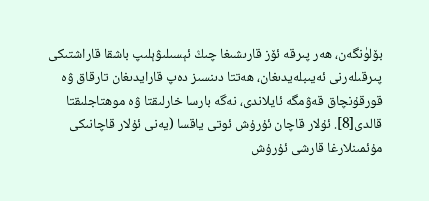بۆلۈنگەن، ھەر پىرقە ئۆز قارىشىغا چىڭ ئېسىلىۋېلىپ باشقا قاراشتىكى پىرقىلەرنى ئەيىبلەيدىغان، ھەتتا دىنسىز دەپ قارايدىغان تارقاق ۋە قورقۇنچاق قەۋمگە ئايلاندى، نەگە بارسا خارلىقتا ۋە موھتاجلىقتا قالدى[8]. ئۇلار قاچان ئۇرۇش ئوتى ياقسا (يەنى ئۇلار قاچانىكى مۇئمىنلارغا قارشى ئۇرۇش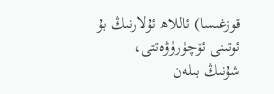قوزغىسا) ئاللاھ ئۇلارنىڭ بۇ ئوتىنى ئۆچۈرۈۋەتتى، شۇنىڭ بىلەن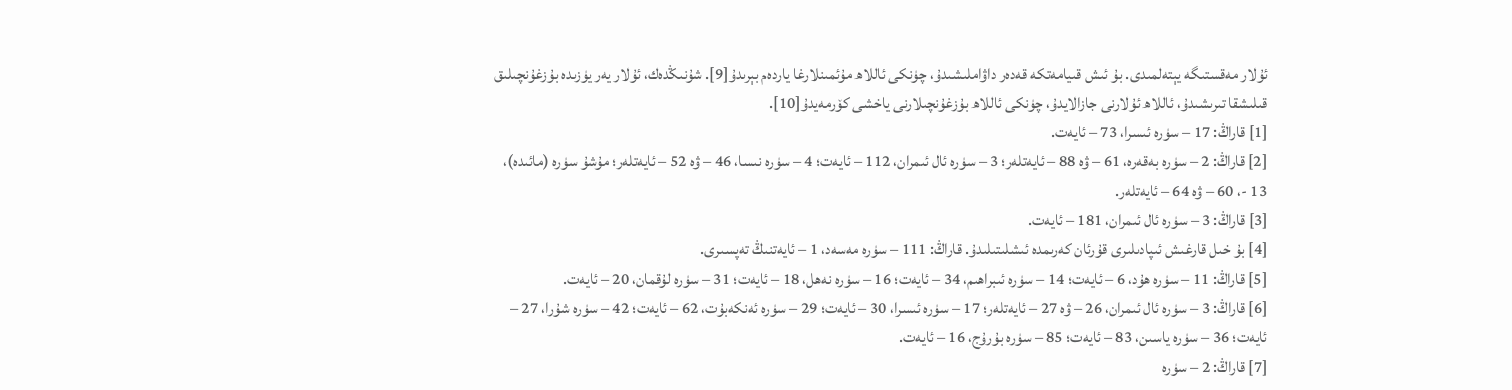ئۇلار مەقستىگە يېتەلمىدى. بۇ ئىش قىيامەتكە قەدەر داۋاملىشىدۇ، چۈنكى ئاللاھ مۇئمىنلارغا ياردەم بېرىدۇ[9]. شۇنىڭدەك، ئۇلار يەر يۈزىدە بۇزغۇنچىلىق قىلىشقا تىرىشىدۇ، ئاللاھ ئۇلارنى جازالايدۇ، چۈنكى ئاللاھ بۇزغۇنچىلارنى ياخشى كۆرمەيدۇ[10].
[1] قاراڭ: 17 – سۈرە ئىسرا، 73 – ئايەت.
[2] قاراڭ: 2 – سۈرە بەقەرە، 61 – ۋە 88 – ئايەتلەر؛ 3 – سۈرە ئال ئىمران، 112 – ئايەت؛ 4 – سۈرە نىسا، 46 – ۋە 52 – ئايەتلەر؛ مۇشۇ سۈرە (مائىدە)، 13 -، 60 – ۋە 64 – ئايەتلەر.
[3] قاراڭ: 3 – سۈرە ئال ئىمران، 181 – ئايەت.
[4] بۇ خىل قارغىش ئىپادىلىرى قۇرئان كەرىمدە ئىشلىتىلىدۇ. قاراڭ: 111 – سۈرە مەسەد، 1 – ئايەتنىڭ تەپسىرى.
[5] قاراڭ: 11 – سۈرە ھۇد، 6 – ئايەت؛ 14 – سۈرە ئىبراھىم، 34 – ئايەت؛ 16 – سۈرە نەھل، 18 – ئايەت؛ 31 – سۈرە لۇقمان، 20 – ئايەت.
[6] قاراڭ: 3 – سۈرە ئال ئىمران، 26 – ۋە 27 – ئايەتلەر؛ 17 – سۈرە ئىسرا، 30 – ئايەت؛ 29 – سۈرە ئەنكەبۇت، 62 – ئايەت؛ 42 – سۈرە شۇرا، 27 – ئايەت؛ 36 – سۈرە ياسىن، 83 – ئايەت؛ 85 – سۈرە بۇرۇج، 16 – ئايەت.
[7] قاراڭ: 2 – سۈرە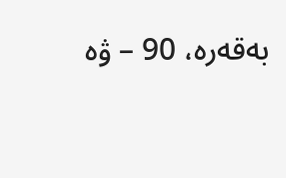بەقەرە، 90 – ۋە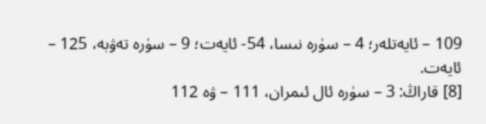109 – ئايەتلەر؛ 4 – سۈرە نىسا، 54- ئايەت؛ 9 – سۈرە تەۋبە، 125 – ئايەت.
[8] قاراڭ: 3 – سۈرە ئال ئىمران، 111 – ۋە 112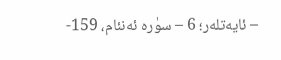– ئايەتلەر؛ 6 – سۈرە ئەنئام، 159-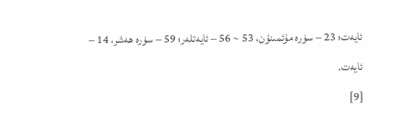ئايەت؛ 23 – سۈرە مۇئمىنۇن، 53 ~ 56 – ئايەتلەر؛ 59 – سۈرە ھەشر، 14 – ئايەت.
[9]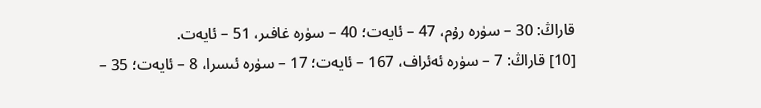قاراڭ: 30 – سۈرە رۇم، 47 – ئايەت؛ 40 – سۈرە غافىر، 51 – ئايەت.
[10] قاراڭ: 7 – سۈرە ئەئراف، 167 – ئايەت؛ 17 – سۈرە ئىسرا، 8 – ئايەت؛ 35 –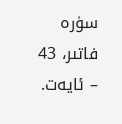سۈرە فاتىر، 43 – ئايەت.